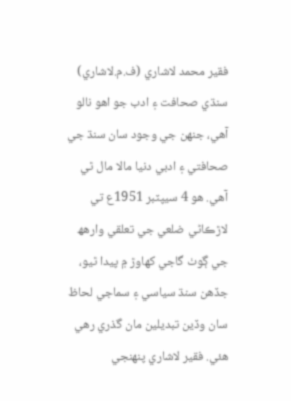فقير محمد لاشاري (ف.م.لاشاري) سنڌي صحافت ۽ ادب جو اهو نالو آهي، جنهن جي وجود سان سنڌ جي صحافتي ۽ ادبي دنيا مالا مال ٿي آهي. هو 4 سيپٽبر 1951ع تي لاڙڪاڻي ضلعي جي تعلقي وارھھ جي ڳوٺ گاجي کھاوڙ ۾ پيدا ٿيو، جڏهن سنڌ سياسي ۽ سماجي لحاظ سان وڏين تبديلين مان گذري رهي هئي. فقير لاشاري پنھنجي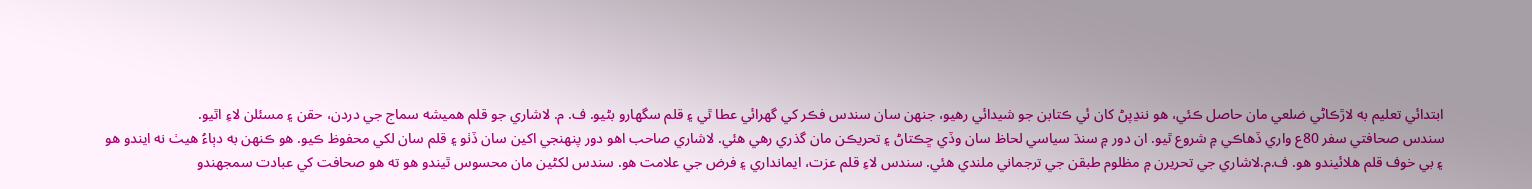ابتدائي تعليم به لاڙڪاڻي ضلعي مان حاصل ڪئي، هو ننڍپڻ کان ئي ڪتابن جو شيدائي رهيو، جنهن سان سندس فڪر کي گهرائي عطا ٿي ۽ قلم سگھارو بڻيو. ف. م. لاشاري جو قلم هميشه سماج جي دردن، حقن ۽ مسئلن لاءِ اٿيو.
سندس صحافتي سفر 80ع واري ڏهاڪي ۾ شروع ٿيو. ان دور ۾ سنڌ سياسي لحاظ سان وڏي ڇڪتاڻ ۽ تحريڪن مان گذري رهي هئي. لاشاري صاحب اهو دور پنهنجي اکين سان ڏٺو ۽ قلم سان لکي محفوظ ڪيو. ھو ڪنهن به دٻاءُ هيٺ نه ايندو هو ۽ بي خوف قلم هلائيندو هو. ف.م.لاشاري جي تحريرن ۾ مظلوم طبقن جي ترجماني ملندي هئي. سندس لاءِ قلم عزت، ايمانداري ۽ فرض جي علامت هو. سندس لکڻين مان محسوس ٿيندو هو ته هو صحافت کي عبادت سمجهندو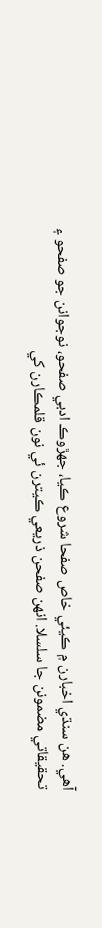آهي. هن سنڌي اخبارن ۾ ڪيئي خاص صفحا شروع ڪيا، جهڙوڪ ادبي صفحو، نوجوانن جو صفحو ۽ تحقيقاتي مضمونن جا سلسلا. انهن صفحن ذريعي ڪيترن ئي نون قلمڪارن کي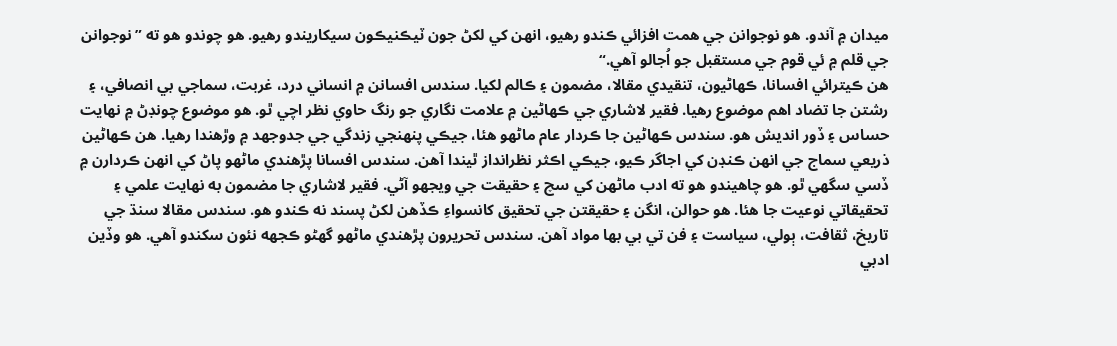ميدان ۾ آندو. هو نوجوانن جي همت افزائي ڪندو رهيو، انهن کي لکڻ جون ٽيڪنيڪون سيکاريندو رهيو. هو چوندو هو ته ”نوجوانن جي قلم ۾ ئي قوم جي مستقبل جو اُجالو آهي.“
هن ڪيترائي افسانا، ڪهاڻيون، تنقيدي مقالا، مضمون ۽ ڪالم لکيا. سندس افسانن ۾ انساني درد، غربت، سماجي بي انصافي، ۽ رشتن جا تضاد اهم موضوع رهيا. فقير لاشاري جي ڪھاڻين ۾ علامت نگاري جو رنگ حاوي نظر اچي ٿو. ھو موضوع چونڊڻ ۾ نهايت حساس ۽ ڏور انديش هو. سندس ڪهاڻين جا ڪردار عام ماڻهو هئا، جيڪي پنهنجي زندگي جي جدوجهد ۾ وڙهندا رهيا. هن ڪهاڻين ذريعي سماج جي انهن ڪنڊن کي اجاگر ڪيو، جيڪي اڪثر نظرانداز ٿيندا آهن. سندس افسانا پڙهندي ماڻهو پاڻ کي انهن ڪردارن ۾ ڏسي سگهي ٿو. هو چاهيندو هو ته ادب ماڻهن کي سچ ۽ حقيقت جي ويجهو آڻي. فقير لاشاري جا مضمون به نهايت علمي ۽ تحقيقاتي نوعيت جا هئا. هو حوالن، انگن ۽ حقيقتن جي تحقيق کانسواءِ ڪڏهن لکڻ پسند نه ڪندو هو. سندس مقالا سنڌ جي تاريخ، ثقافت، ٻولي، سياست ۽ فن تي بي بها مواد آهن. سندس تحريرون پڙهندي ماڻهو گهڻو ڪجهه نئون سکندو آهي. هو وڏين ادبي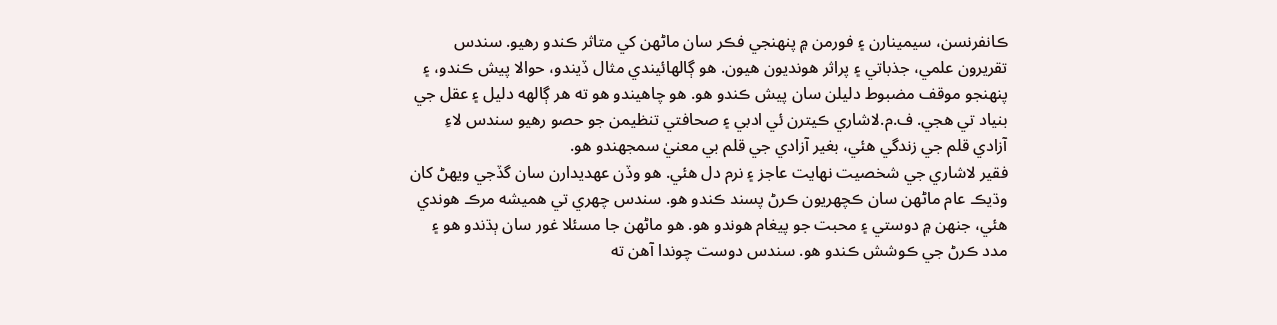ڪانفرنسن، سيمينارن ۽ فورمن ۾ پنهنجي فڪر سان ماڻهن کي متاثر ڪندو رهيو. سندس تقريرون علمي، جذباتي ۽ پراثر هونديون هيون. هو ڳالهائيندي مثال ڏيندو، حوالا پيش ڪندو، ۽ پنهنجو موقف مضبوط دليلن سان پيش ڪندو ھو. ھو چاهيندو هو ته هر ڳالهه دليل ۽ عقل جي بنياد تي هجي. ف.م.لاشاري ڪيترن ئي ادبي ۽ صحافتي تنظيمن جو حصو رهيو سندس لاءِ آزادي قلم جي زندگي هئي، بغير آزادي جي قلم بي معنيٰ سمجهندو هو.
فقير لاشاري جي شخصيت نهايت عاجز ۽ نرم دل هئي. هو وڏن عهديدارن سان گڏجي ويهڻ کان وڌيڪ عام ماڻهن سان ڪچهريون ڪرڻ پسند ڪندو هو. سندس چهري تي هميشه مرڪ هوندي هئي، جنهن ۾ دوستي ۽ محبت جو پيغام هوندو هو. هو ماڻهن جا مسئلا غور سان ٻڌندو هو ۽ مدد ڪرڻ جي ڪوشش ڪندو هو. سندس دوست چوندا آهن ته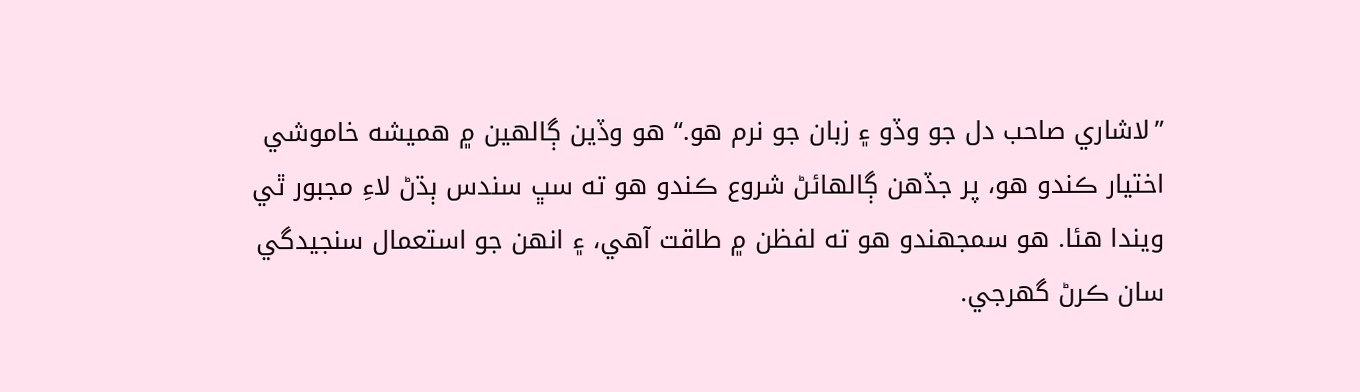”لاشاري صاحب دل جو وڏو ۽ زبان جو نرم هو.“ ھو وڏين ڳالهين ۾ هميشه خاموشي اختيار ڪندو هو، پر جڏهن ڳالهائڻ شروع ڪندو هو ته سڀ سندس ٻڌڻ لاءِ مجبور ٿي ويندا هئا. هو سمجهندو هو ته لفظن ۾ طاقت آهي، ۽ انهن جو استعمال سنجيدگي سان ڪرڻ گهرجي.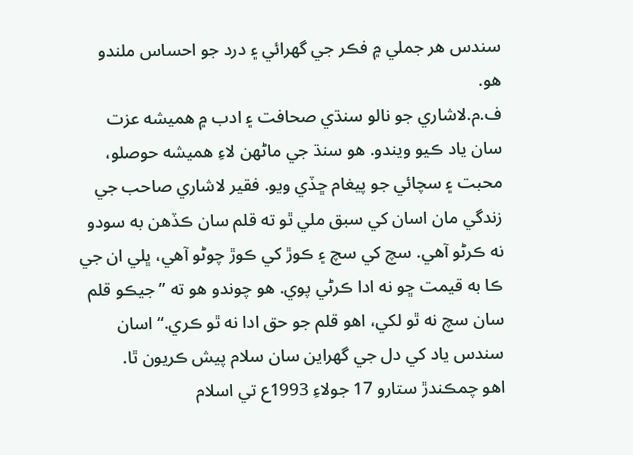سندس هر جملي ۾ فڪر جي گهرائي ۽ درد جو احساس ملندو هو.
ف.م.لاشاري جو نالو سنڌي صحافت ۽ ادب ۾ هميشه عزت سان ياد ڪيو ويندو. هو سنڌ جي ماڻهن لاءِ هميشه حوصلو، محبت ۽ سچائي جو پيغام ڇڏي ويو. فقير لاشاري صاحب جي زندگي مان اسان کي سبق ملي ٿو ته قلم سان ڪڏهن به سودو نه ڪرڻو آهي. سچ کي سچ ۽ ڪوڙ کي ڪوڙ چوڻو آهي، ڀلي ان جي ڪا به قيمت ڇو نه ادا ڪرڻي پوي. ھو چوندو هو ته ”جيڪو قلم سان سچ نه ٿو لکي، اهو قلم جو حق ادا نه ٿو ڪري.“ اسان سندس ياد کي دل جي گهراين سان سلام پيش ڪريون ٿا.
اھو چمڪندڙ ستارو 17 جولاءِ 1993ع تي اسلام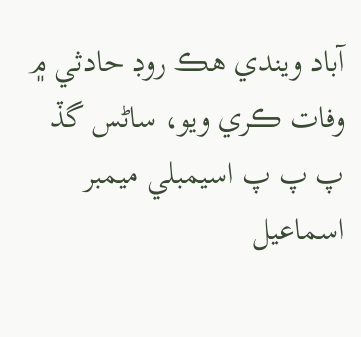آباد ويندي ھڪ روڊ حادثي ۾ وفات ڪري ويو، ساڻس گڏ پ پ پ اسيمبلي ميمبر اسماعيل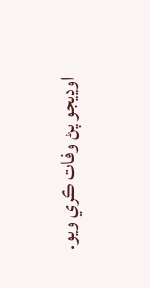اوڍيجو پڻ وفات ڪري ويو.